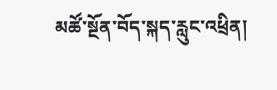མཚོ་སྔོན་བོད་སྐད་རླུང་འཕྲིན།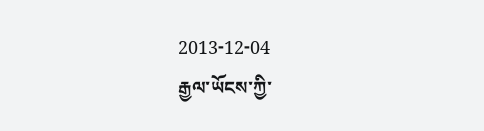2013-12-04
རྒྱལ་ཡོངས་ཀྱི་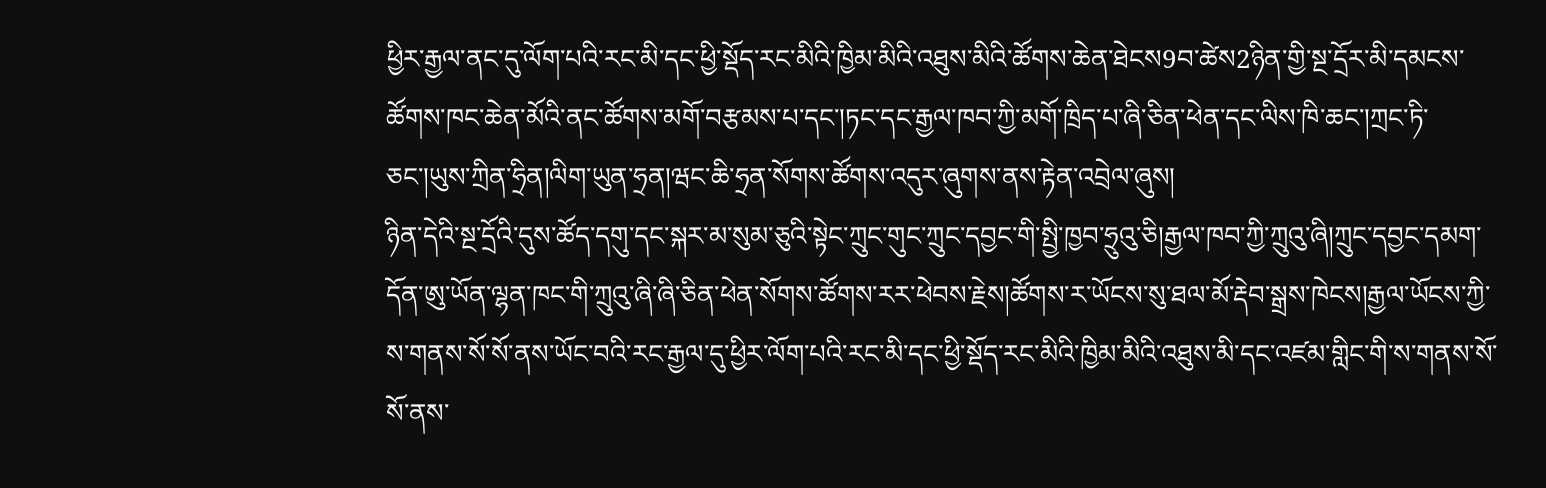ཕྱིར་རྒྱལ་ནང་དུ་ལོག་པའི་རང་མི་དང་ཕྱི་སྡོད་རང་མིའི་ཁྱིམ་མིའི་འཐུས་མིའི་ཚོགས་ཆེན་ཐེངས9བ་ཚེས2ཉིན་གྱི་སྔ་དྲོར་མི་དམངས་ཚོགས་ཁང་ཆེན་མོའི་ནང་ཚོགས་མགོ་བརྩམས་པ་དང་།ཏང་དང་རྒྱལ་ཁབ་ཀྱི་མགོ་ཁྲིད་པ་ཞི་ཅིན་ཕེན་དང་ལིས་ཁི་ཆང་།ཀྲང་ཏི་ཅང་།ཡུས་ཀྲིན་ཧྲིན།ལིག་ཡུན་ཧྲན།ཝང་ཆི་ཧྲན་སོགས་ཚོགས་འདུར་ཞུགས་ནས་རྟེན་འབྲེལ་ཞུས།
ཉིན་དེའི་སྔ་དྲོའི་དུས་ཚོད་དགུ་དང་སྐར་མ་སུམ་ཅུའི་སྟེང་ཀྲུང་གུང་ཀྲུང་དབྱང་གི་སྤྱི་ཁྱབ་ཧྲུའུ་ཅི།རྒྱལ་ཁབ་ཀྱི་ཀྲུའུ་ཞི།ཀྲུང་དབྱང་དམག་དོན་ཨུ་ཡོན་ལྷན་ཁང་གི་ཀྲུའུ་ཞི་ཞི་ཅིན་ཕེན་སོགས་ཚོགས་རར་ཕེབས་རྗེས།ཚོགས་ར་ཡོངས་སུ་ཐལ་མོ་རྡེབ་སྒྲས་ཁེངས།རྒྱལ་ཡོངས་ཀྱི་ས་གནས་སོ་སོ་ནས་ཡོང་བའི་རང་རྒྱལ་དུ་ཕྱིར་ལོག་པའི་རང་མི་དང་ཕྱི་སྡོད་རང་མིའི་ཁྱིམ་མིའི་འཐུས་མི་དང་འཛམ་གླིང་གི་ས་གནས་སོ་སོ་ནས་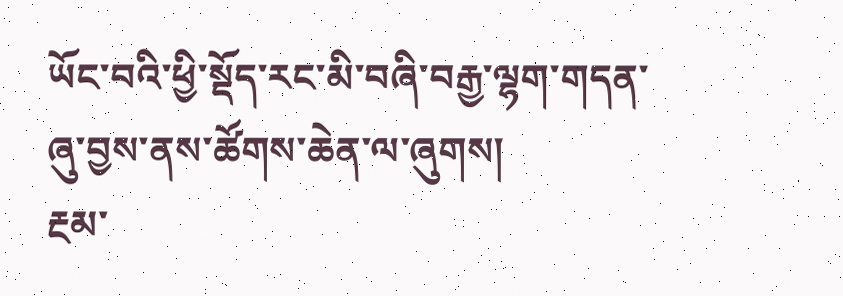ཡོང་བའི་ཕྱི་སྡོད་རང་མི་བཞི་བརྒྱ་ལྷག་གདན་ཞུ་བྱས་ནས་ཚོགས་ཆེན་ལ་ཞུགས།
རྔམ་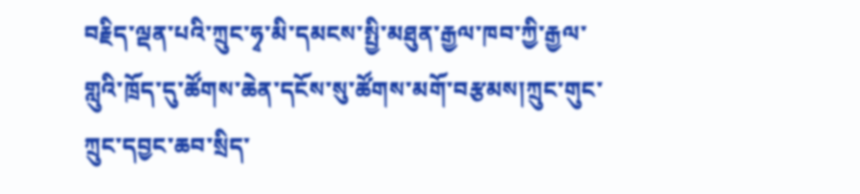བརྗིད་ལྡན་པའི་ཀྲུང་ཧྭ་མི་དམངས་སྤྱི་མཐུན་རྒྱལ་ཁབ་ཀྱི་རྒྱལ་གླུའི་ཁྲོད་དུ་ཚོགས་ཆེན་དངོས་སུ་ཚོགས་མགོ་བརྩམས།ཀྲུང་གུང་ཀྲུང་དབྱང་ཆབ་སྲིད་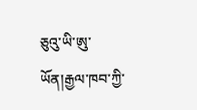ཅུའུ་ཡི་ཨུ་ཡོན།རྒྱལ་ཁབ་ཀྱི་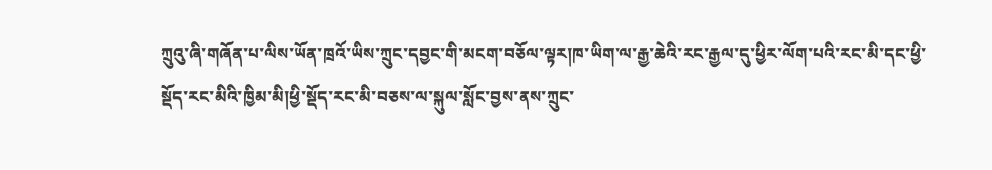ཀྲུའུ་ཞི་གཞོན་པ་ལིས་ཡོན་ཁྲའོ་ཡིས་ཀྲུང་དབྱང་གི་མངག་བཅོལ་ལྟར།ཁ་ཡིག་ལ་རྒྱ་ཆེའི་རང་རྒྱལ་དུ་ཕྱིར་ལོག་པའི་རང་མི་དང་ཕྱི་སྡོད་རང་མིའི་ཁྱིམ་མི།ཕྱི་སྡོད་རང་མི་བཅས་ལ་སྐུལ་སློང་བྱས་ནས་ཀྲུང་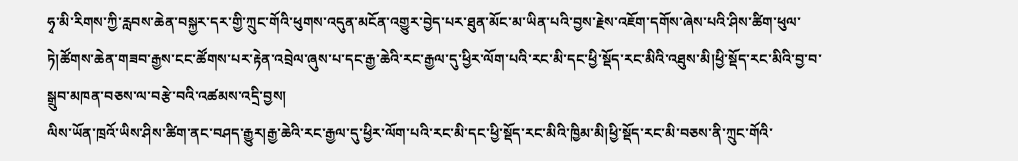ཧྭ་མི་རིགས་ཀྱི་རླབས་ཆེན་བསྐྱར་དར་གྱི་ཀྲུང་གོའི་ཕུགས་འདུན་མངོན་འགྱུར་བྱེད་པར་ཐུན་མོང་མ་ཡིན་པའི་བྱས་རྗེས་འཇོག་དགོས་ཞེས་པའི་ཤིས་ཚིག་ཕུལ་ཏེ།ཚོགས་ཆེན་གཟབ་རྒྱས་ངང་ཚོགས་པར་རྟེན་འབྲེལ་ཞུས་པ་དང་རྒྱ་ཆེའི་རང་རྒྱལ་དུ་ཕྱིར་ལོག་པའི་རང་མི་དང་ཕྱི་སྡོད་རང་མིའི་འཐུས་མི།ཕྱི་སྡོད་རང་མིའི་བྱ་བ་སྒྲུབ་མཁན་བཅས་ལ་བརྩེ་བའི་འཚམས་འདྲི་བྱས།
ལིས་ཡོན་ཁྲའོ་ཡིས་ཤིས་ཚིག་ནང་བཤད་རྒྱུར།རྒྱ་ཆེའི་རང་རྒྱལ་དུ་ཕྱིར་ལོག་པའི་རང་མི་དང་ཕྱི་སྡོད་རང་མིའི་ཁྱིམ་མི།ཕྱི་སྡོད་རང་མི་བཅས་ནི་ཀྲུང་གོའི་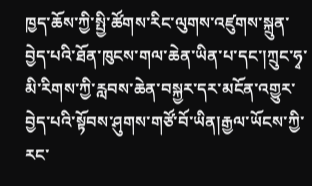ཁྱད་ཆོས་ཀྱི་སྤྱི་ཚོགས་རིང་ལུགས་འཛུགས་སྐྲུན་བྱེད་པའི་ཐོན་ཁུངས་གལ་ཆེན་ཡིན་པ་དང་།ཀྲུང་ཧྭ་མི་རིགས་ཀྱི་རླབས་ཆེན་བསྐྱར་དར་མངོན་འགྱུར་བྱེད་པའི་སྟོབས་ཤུགས་གཙོ་བོ་ཡིན།རྒྱལ་ཡོངས་ཀྱི་རང་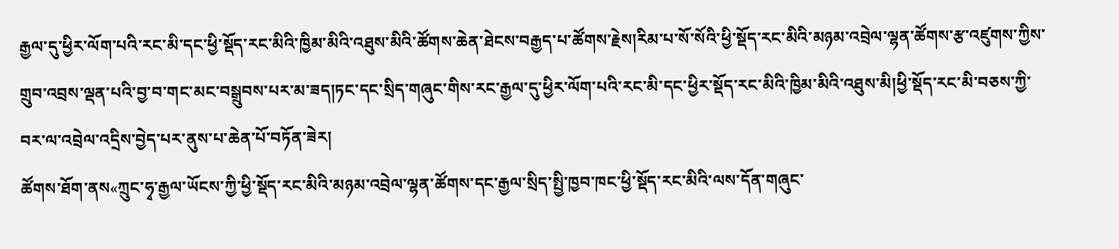རྒྱལ་དུ་ཕྱིར་ལོག་པའི་རང་མི་དང་ཕྱི་སྡོད་རང་མིའི་ཁྱིམ་མིའི་འཐུས་མིའི་ཚོགས་ཆེན་ཐེངས་བརྒྱད་པ་ཚོགས་རྗེས།རིམ་པ་སོ་སོའི་ཕྱི་སྡོད་རང་མིའི་མཉམ་འབྲེལ་ལྷན་ཚོགས་རྩ་འཛུགས་ཀྱིས་གྲུབ་འབྲས་ལྡན་པའི་བྱ་བ་གང་མང་བསྒྲུབས་པར་མ་ཟད།ཏང་དང་སྲིད་གཞུང་གིས་རང་རྒྱལ་དུ་ཕྱིར་ལོག་པའི་རང་མི་དང་ཕྱིར་སྡོད་རང་མིའི་ཁྱིམ་མིའི་འཐུས་མི།ཕྱི་སྡོད་རང་མི་བཅས་ཀྱི་བར་ལ་འབྲེལ་འདྲིས་བྱེད་པར་ནུས་པ་ཆེན་པོ་བཏོན་ཟེར།
ཚོགས་ཐོག་ནས«ཀྲུང་ཧྭ་རྒྱལ་ཡོངས་ཀྱི་ཕྱི་སྡོད་རང་མིའི་མཉམ་འབྲེལ་ལྷན་ཚོགས་དང་རྒྱལ་སྲིད་སྤྱི་ཁྱབ་ཁང་ཕྱི་སྡོད་རང་མིའི་ལས་དོན་གཞུང་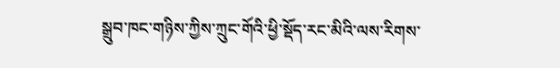སྒྲུབ་ཁང་གཉིས་ཀྱིས་ཀྲུང་གོའི་ཕྱི་སྡོད་རང་མིའི་ལས་རིགས་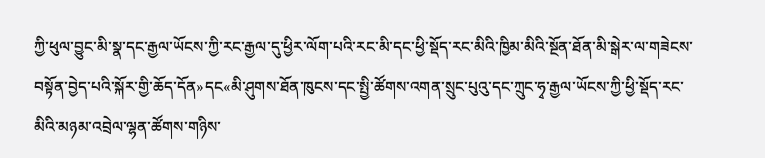ཀྱི་ཕུལ་བྱུང་མི་སྣ་དང་རྒྱལ་ཡོངས་ཀྱི་རང་རྒྱལ་དུ་ཕྱིར་ལོག་པའི་རང་མི་དང་ཕྱི་སྡོད་རང་མིའི་ཁྱིམ་མིའི་སྔོན་ཐོན་མི་སྒེར་ལ་གཟེངས་བསྟོན་བྱེད་པའི་སྐོར་གྱི་ཆོད་དོན»དང«མི་ཤུགས་ཐོན་ཁུངས་དང་སྤྱི་ཚོགས་འགན་སྲུང་པུའུ་དང་ཀྲུང་ཧྭ་རྒྱལ་ཡོངས་ཀྱི་ཕྱི་སྡོད་རང་མིའི་མཉམ་འབྲེལ་ལྷན་ཚོགས་གཉིས་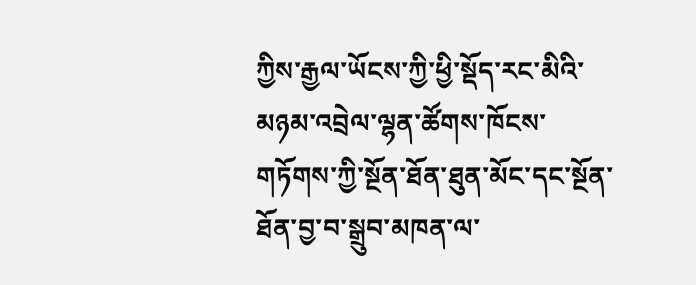ཀྱིས་རྒྱལ་ཡོངས་ཀྱི་ཕྱི་སྡོད་རང་མིའི་མཉམ་འབྲེལ་ལྷན་ཚོགས་ཁོངས་གཏོགས་ཀྱི་སྔོན་ཐོན་ཐུན་མོང་དང་སྔོན་ཐོན་བྱ་བ་སྒྲུབ་མཁན་ལ་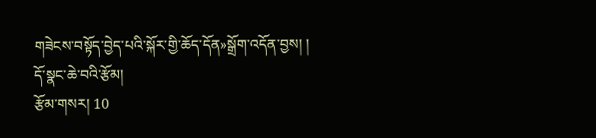གཟེངས་བསྟོད་བྱེད་པའི་སྐོར་གྱི་ཆོད་དོན»སྒྲོག་འདོན་བྱས། །
དོ་སྣང་ཆེ་བའི་རྩོམ།
རྩོམ་གསར། 10